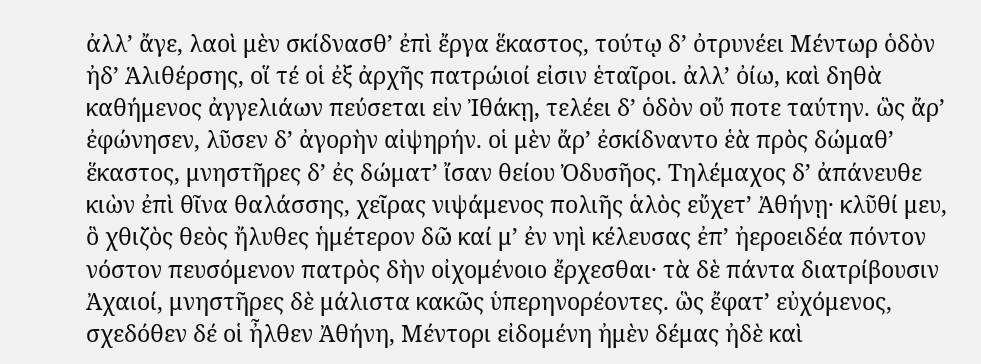ἀλλʼ ἄγε, λαοὶ μὲν σκίδνασθʼ ἐπὶ ἔργα ἕκαστος, τούτῳ δʼ ὀτρυνέει Μέντωρ ὁδὸν ἠδʼ Ἁλιθέρσης, οἵ τέ οἱ ἐξ ἀρχῆς πατρώιοί εἰσιν ἑταῖροι. ἀλλʼ ὀίω, καὶ δηθὰ καθήμενος ἀγγελιάων πεύσεται εἰν Ἰθάκῃ, τελέει δʼ ὁδὸν οὔ ποτε ταύτην. ὣς ἄρʼ ἐφώνησεν, λῦσεν δʼ ἀγορὴν αἰψηρήν. οἱ μὲν ἄρʼ ἐσκίδναντο ἑὰ πρὸς δώμαθʼ ἕκαστος, μνηστῆρες δʼ ἐς δώματʼ ἴσαν θείου Ὀδυσῆος. Τηλέμαχος δʼ ἀπάνευθε κιὼν ἐπὶ θῖνα θαλάσσης, χεῖρας νιψάμενος πολιῆς ἁλὸς εὔχετʼ Ἀθήνῃ· κλῦθί μευ, ὃ χθιζὸς θεὸς ἤλυθες ἡμέτερον δῶ καί μʼ ἐν νηὶ κέλευσας ἐπʼ ἠεροειδέα πόντον νόστον πευσόμενον πατρὸς δὴν οἰχομένοιο ἔρχεσθαι· τὰ δὲ πάντα διατρίβουσιν Ἀχαιοί, μνηστῆρες δὲ μάλιστα κακῶς ὑπερηνορέοντες. ὣς ἔφατʼ εὐχόμενος, σχεδόθεν δέ οἱ ἦλθεν Ἀθήνη, Μέντορι εἰδομένη ἠμὲν δέμας ἠδὲ καὶ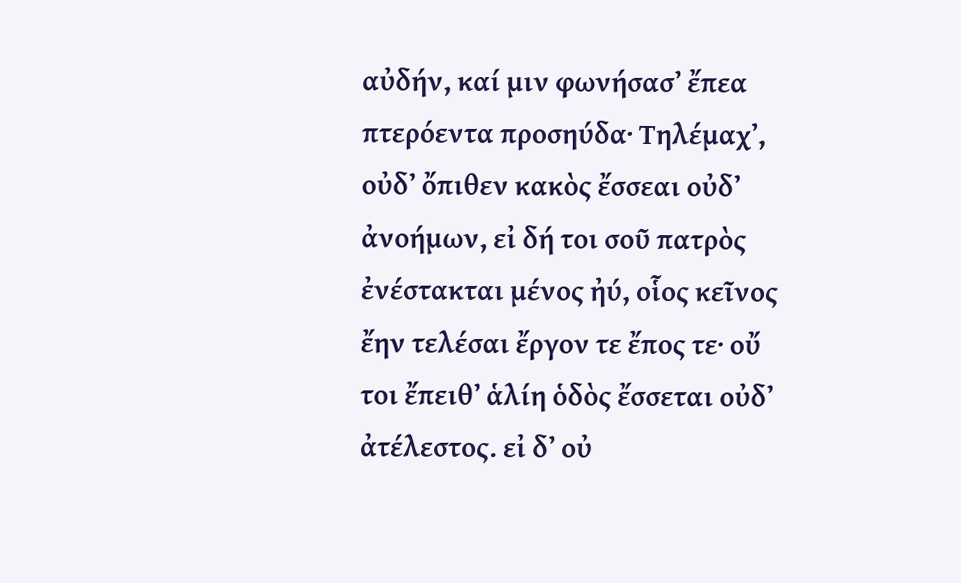αὐδήν, καί μιν φωνήσασʼ ἔπεα πτερόεντα προσηύδα· Τηλέμαχʼ, οὐδʼ ὄπιθεν κακὸς ἔσσεαι οὐδʼ ἀνοήμων, εἰ δή τοι σοῦ πατρὸς ἐνέστακται μένος ἠύ, οἷος κεῖνος ἔην τελέσαι ἔργον τε ἔπος τε· οὔ τοι ἔπειθʼ ἁλίη ὁδὸς ἔσσεται οὐδʼ ἀτέλεστος. εἰ δʼ οὐ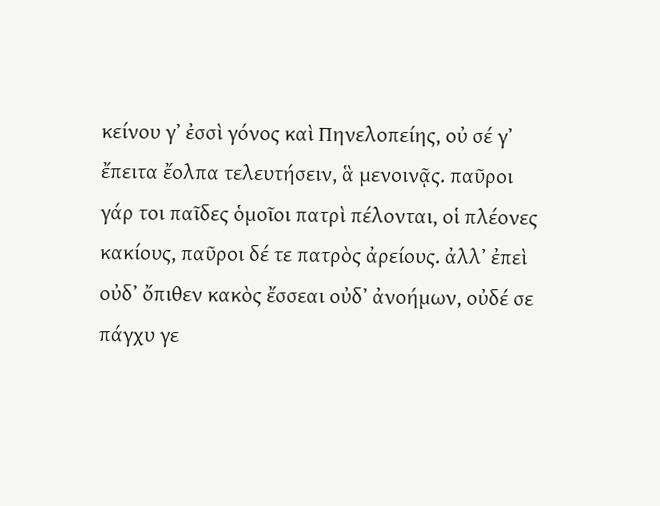κείνου γʼ ἐσσὶ γόνος καὶ Πηνελοπείης, οὐ σέ γʼ ἔπειτα ἔολπα τελευτήσειν, ἃ μενοινᾷς. παῦροι γάρ τοι παῖδες ὁμοῖοι πατρὶ πέλονται, οἱ πλέονες κακίους, παῦροι δέ τε πατρὸς ἀρείους. ἀλλʼ ἐπεὶ οὐδʼ ὄπιθεν κακὸς ἔσσεαι οὐδʼ ἀνοήμων, οὐδέ σε πάγχυ γε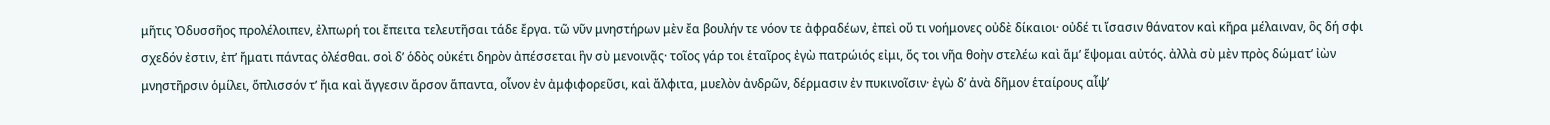μῆτις Ὀδυσσῆος προλέλοιπεν, ἐλπωρή τοι ἔπειτα τελευτῆσαι τάδε ἔργα. τῶ νῦν μνηστήρων μὲν ἔα βουλήν τε νόον τε ἀφραδέων, ἐπεὶ οὔ τι νοήμονες οὐδὲ δίκαιοι· οὐδέ τι ἴσασιν θάνατον καὶ κῆρα μέλαιναν, ὃς δή σφι σχεδόν ἐστιν, ἐπʼ ἤματι πάντας ὀλέσθαι. σοὶ δʼ ὁδὸς οὐκέτι δηρὸν ἀπέσσεται ἣν σὺ μενοινᾷς· τοῖος γάρ τοι ἑταῖρος ἐγὼ πατρώιός εἰμι, ὅς τοι νῆα θοὴν στελέω καὶ ἅμʼ ἕψομαι αὐτός. ἀλλὰ σὺ μὲν πρὸς δώματʼ ἰὼν μνηστῆρσιν ὁμίλει, ὅπλισσόν τʼ ἤια καὶ ἄγγεσιν ἄρσον ἅπαντα, οἶνον ἐν ἀμφιφορεῦσι, καὶ ἄλφιτα, μυελὸν ἀνδρῶν, δέρμασιν ἐν πυκινοῖσιν· ἐγὼ δʼ ἀνὰ δῆμον ἑταίρους αἶψʼ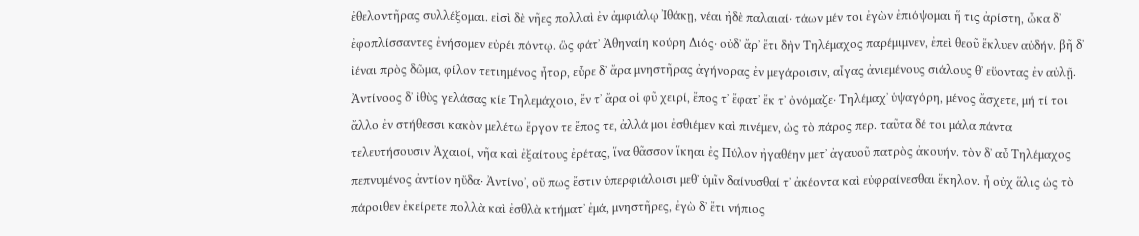ἐθελοντῆρας συλλέξομαι. εἰσὶ δὲ νῆες πολλαὶ ἐν ἀμφιάλῳ Ἰθάκῃ, νέαι ἠδὲ παλαιαί· τάων μέν τοι ἐγὼν ἐπιόψομαι ἥ τις ἀρίστη, ὦκα δʼ ἐφοπλίσσαντες ἐνήσομεν εὐρέι πόντῳ. ὣς φάτʼ Ἀθηναίη κούρη Διός· οὐδʼ ἄρʼ ἔτι δὴν Τηλέμαχος παρέμιμνεν, ἐπεὶ θεοῦ ἔκλυεν αὐδήν. βῆ δʼ ἰέναι πρὸς δῶμα, φίλον τετιημένος ἦτορ, εὗρε δʼ ἄρα μνηστῆρας ἀγήνορας ἐν μεγάροισιν, αἶγας ἀνιεμένους σιάλους θʼ εὕοντας ἐν αὐλῇ. Ἀντίνοος δʼ ἰθὺς γελάσας κίε Τηλεμάχοιο, ἔν τʼ ἄρα οἱ φῦ χειρί, ἔπος τʼ ἔφατʼ ἔκ τʼ ὀνόμαζε· Τηλέμαχʼ ὑψαγόρη, μένος ἄσχετε, μή τί τοι ἄλλο ἐν στήθεσσι κακὸν μελέτω ἔργον τε ἔπος τε, ἀλλά μοι ἐσθιέμεν καὶ πινέμεν, ὡς τὸ πάρος περ. ταῦτα δέ τοι μάλα πάντα τελευτήσουσιν Ἀχαιοί, νῆα καὶ ἐξαίτους ἐρέτας, ἵνα θᾶσσον ἵκηαι ἐς Πύλον ἠγαθέην μετʼ ἀγαυοῦ πατρὸς ἀκουήν. τὸν δʼ αὖ Τηλέμαχος πεπνυμένος ἀντίον ηὔδα· Ἀντίνοʼ, οὔ πως ἔστιν ὑπερφιάλοισι μεθʼ ὑμῖν δαίνυσθαί τʼ ἀκέοντα καὶ εὐφραίνεσθαι ἕκηλον. ἦ οὐχ ἅλις ὡς τὸ πάροιθεν ἐκείρετε πολλὰ καὶ ἐσθλὰ κτήματʼ ἐμά, μνηστῆρες, ἐγὼ δʼ ἔτι νήπιος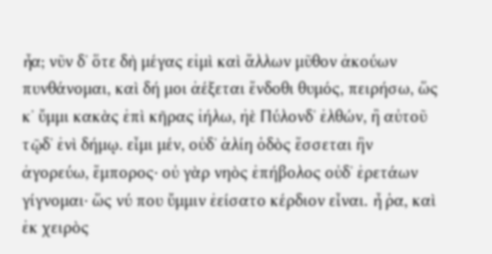ἦα; νῦν δʼ ὅτε δὴ μέγας εἰμὶ καὶ ἄλλων μῦθον ἀκούων πυνθάνομαι, καὶ δή μοι ἀέξεται ἔνδοθι θυμός, πειρήσω, ὥς κʼ ὔμμι κακὰς ἐπὶ κῆρας ἰήλω, ἠὲ Πύλονδʼ ἐλθών, ἢ αὐτοῦ τῷδʼ ἐνὶ δήμῳ. εἶμι μέν, οὐδʼ ἁλίη ὁδὸς ἔσσεται ἣν ἀγορεύω, ἔμπορος· οὐ γὰρ νηὸς ἐπήβολος οὐδʼ ἐρετάων γίγνομαι· ὥς νύ που ὔμμιν ἐείσατο κέρδιον εἶναι. ἦ ῥα, καὶ ἐκ χειρὸς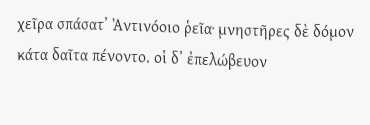χεῖρα σπάσατʼ Ἀντινόοιο ῥεῖα· μνηστῆρες δὲ δόμον κάτα δαῖτα πένοντο. οἱ δʼ ἐπελώβευον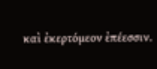καὶ ἐκερτόμεον ἐπέεσσιν.